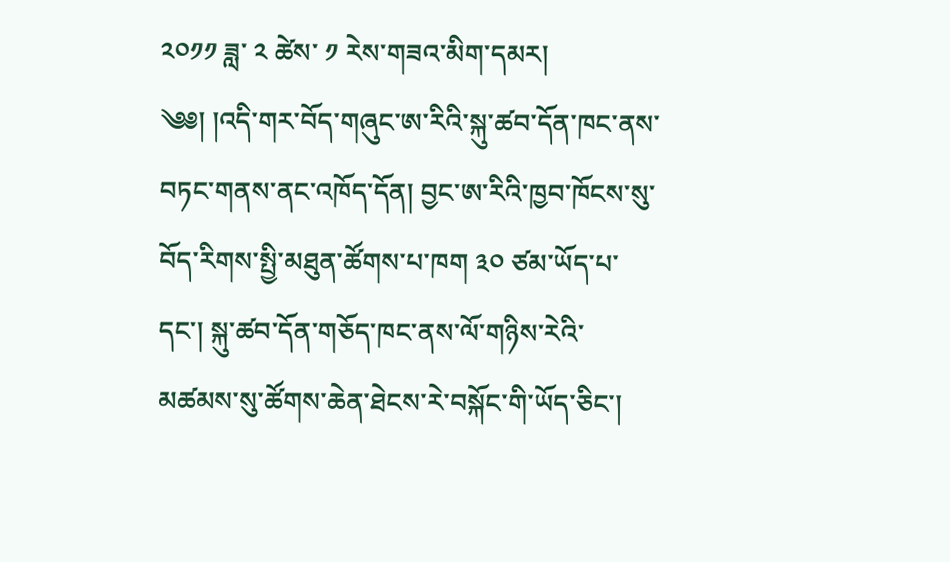༢༠༡༡ ཟླ་ ༢ ཚེས་ ༡ རེས་གཟའ་མིག་དམར།
༄༅། །འདི་གར་བོད་གཞུང་ཨ་རིའི་སྐུ་ཚབ་དོན་ཁང་ནས་བཏང་གནས་ནང་འཁོད་དོན། བྱང་ཨ་རིའི་ཁྱབ་ཁོངས་སུ་བོད་རིགས་སྤྱི་མཐུན་ཚོགས་པ་ཁག ༣༠ ཙམ་ཡོད་པ་དང་། སྐུ་ཚབ་དོན་གཅོད་ཁང་ནས་ལོ་གཉིས་རེའི་མཚམས་སུ་ཚོགས་ཆེན་ཐེངས་རེ་བསྐོང་གི་ཡོད་ཅིང་།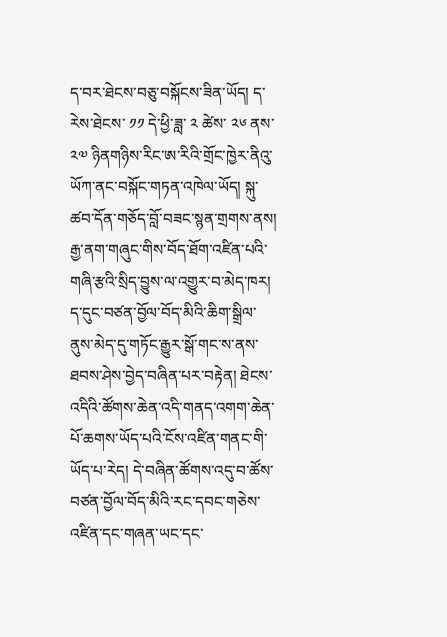ད་བར་ཐེངས་བཅུ་བསྐོངས་ཟིན་ཡོད། ད་རེས་ཐེངས་ ༡༡ དེ་ཕྱི་ཟླ་ ༢ ཚེས་ ༢༦ ནས་ ༢༧ ཉིནགཉིས་རིང་ཨ་རིའི་གྲོང་ཁྱེར་ནིའུ་ཡོཀ་ནང་བསྐོང་གཏན་འཁེལ་ཡོད། སྐུ་ཚབ་དོན་གཅོད་བློ་བཟང་སྙན་གྲགས་ནས། རྒྱ་ནག་གཞུང་གིས་བོད་ཐོག་འཛིན་པའི་གཞི་རྩའི་སྲིད་བྱུས་ལ་འགྱུར་བ་མེད་ཁར། ད་དུང་བཙན་བྱོལ་བོད་མིའི་ཆིག་སྒྲིལ་ནུས་མེད་དུ་གཏོང་རྒྱུར་སྒོ་གང་ས་ནས་ཐབས་ཤེས་བྱེད་བཞིན་པར་བརྟེན། ཐེངས་འདིའི་ཚོགས་ཆེན་འདི་གནད་འགག་ཆེན་པོ་ཆགས་ཡོད་པའི་ངོས་འཛིན་གནང་གི་ཡོད་པ་རེད། དེ་བཞིན་ཚོགས་འདུ་བ་ཚོས་བཙན་བྱོལ་བོད་མིའི་རང་དབང་གཅེས་འཛིན་དང་གཞན་ཡང་དང་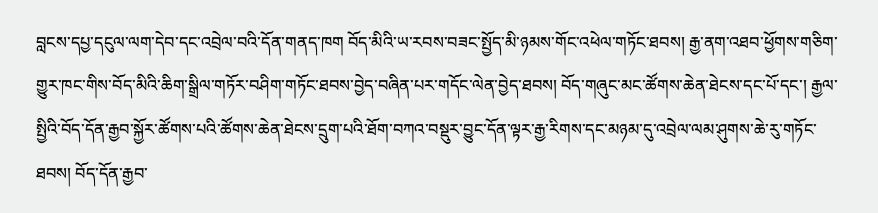བླངས་དཔྱ་དངུལ་ལག་དེབ་དང་འབྲེལ་བའི་དོན་གནད་ཁག བོད་མིའི་ཡ་རབས་བཟང་སྤྱོད་མི་ཉམས་གོང་འཕེལ་གཏོང་ཐབས། རྒྱ་ནག་འཐབ་ཕྱོགས་གཅིག་གྱུར་ཁང་གིས་བོད་མིའི་ཆིག་སྒྲིལ་གཏོར་བཤིག་གཏོང་ཐབས་བྱེད་བཞིན་པར་གདོང་ལེན་བྱེད་ཐབས། བོད་གཞུང་མང་ཚོགས་ཆེན་ཐེངས་དང་པོ་དང་། རྒྱལ་སྤྱིའི་བོད་དོན་རྒྱབ་སྐྱོར་ཚོགས་པའི་ཚོགས་ཆེན་ཐེངས་དྲུག་པའི་ཐོག་བཀའ་བསྡུར་བྱུང་དོན་ལྟར་རྒྱ་རིགས་དང་མཉམ་དུ་འབྲེལ་ལམ་ཤུགས་ཆེ་རུ་གཏོང་ཐབས། བོད་དོན་རྒྱབ་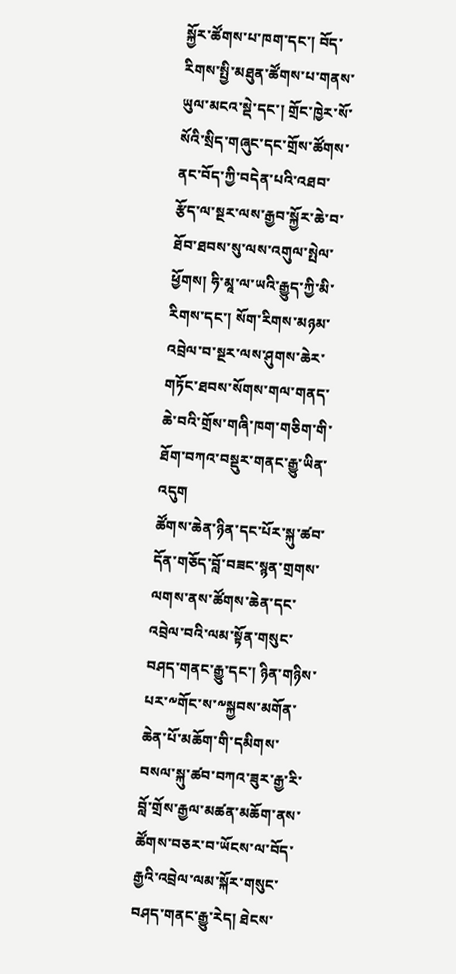སྐྱོར་ཚོགས་པ་ཁག་དང་། བོད་རིགས་སྤྱི་མཐུན་ཚོགས་པ་གནས་ཡུལ་མངའ་སྡེ་དང་། གྲོང་ཁྱེར་སོ་སོའི་སྲིད་གཞུང་དང་གྲོས་ཚོགས་ནང་བོད་ཀྱི་བདེན་པའི་འཐབ་རྩོད་ལ་སྔར་ལས་རྒྱབ་སྐྱོར་ཆེ་བ་ཐོབ་ཐབས་སུ་ལས་འགུལ་སྤེལ་ཕྱོགས། ཧི་མཱ་ལ་ཡའི་རྒྱུད་ཀྱི་མི་རིགས་དང་། སོག་རིགས་མཉམ་འབྲེལ་བ་སྔར་ལས་ཤུགས་ཆེར་གཏོང་ཐབས་སོགས་གལ་གནད་ཆེ་བའི་གྲོས་གཞི་ཁག་གཅིག་གི་ཐོག་བཀའ་བསྡུར་གནང་རྒྱུ་ཡིན་འདུག
ཚོགས་ཆེན་ཉིན་དང་པོར་སྐུ་ཚབ་དོན་གཅོད་བློ་བཟང་སྙན་གྲགས་ལགས་ནས་ཚོགས་ཆེན་དང་འབྲེལ་བའི་ལམ་སྟོན་གསུང་བཤད་གནང་རྒྱུ་དང་། ཉིན་གཉིས་པར་༸གོང་ས་༸སྐྱབས་མགོན་ཆེན་པོ་མཆོག་གི་དམིགས་བསལ་སྐུ་ཚབ་བཀའ་ཟུར་རྒྱ་རི་བློ་གྲོས་རྒྱལ་མཚན་མཆོག་ནས་ཚོགས་བཅར་བ་ཡོངས་ལ་བོད་རྒྱའི་འབྲེལ་ལམ་སྐོར་གསུང་བཤད་གནང་རྒྱུ་རེད། ཐེངས་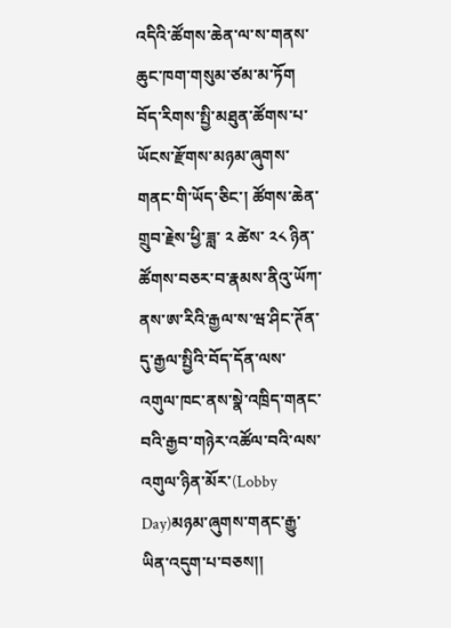འདིའི་ཚོགས་ཆེན་ལ་ས་གནས་ཆུང་ཁག་གསུམ་ཙམ་མ་ཏོག བོད་རིགས་སྤྱི་མཐུན་ཚོགས་པ་ཡོངས་རྫོགས་མཉམ་ཞུགས་གནང་གི་ཡོད་ཅིང་། ཚོགས་ཆེན་གྲུབ་རྗེས་ཕྱི་ཟླ་ ༢ ཚེས་ ༢༨ ཉིན་ཚོགས་བཅར་བ་རྣམས་ནིའུ་ཡོཀ་ནས་ཨ་རིའི་རྒྱལ་ས་ཝ་ཤིང་ཊོན་དུ་རྒྱལ་སྤྱིའི་བོད་དོན་ལས་འགུལ་ཁང་ནས་སྣེ་འཁྲིད་གནང་བའི་རྒྱབ་གཉེར་འཚོལ་བའི་ལས་འགུལ་ཉིན་མོར་(Lobby Day)མཉམ་ཞུགས་གནང་རྒྱུ་ཡིན་འདུག་པ་བཅས།།